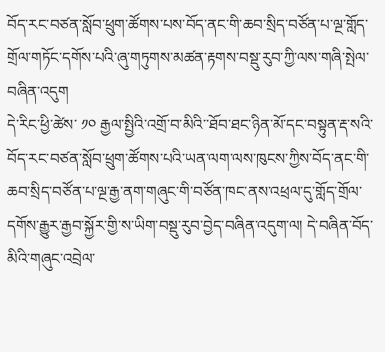བོད་རང་བཙན་སློབ་ཕྲུག་ཚོགས་པས་བོད་ནང་གི་ཆབ་སྲིད་བཙོན་པ་ལྔ་གློད་གྲོལ་གཏོང་དགོས་པའི་ཞུ་གཏུགས་མཚན་རྟགས་བསྡུ་རུབ་ཀྱི་ལས་གཞི་སྤེལ་བཞིན་འདུག
དེ་རིང་ཕྱི་ཚེས་ ༡༠ རྒྱལ་སྤྱིའི་འགྲོ་བ་མིའི་་ཐོབ་ཐང་ཉིན་མོ་དང་བསྟུན་རྡ་སའི་བོད་རང་བཙན་སློབ་ཕྲུག་ཚོགས་པའི་ཡན་ལག་ལས་ཁུངས་ཀྱིས་བོད་ནང་གི་ཆབ་སྲིད་བཙོན་པ་ལྔ་རྒྱ་ནག་གཞུང་གི་བཙོན་ཁང་ནས་འཕྲལ་དུ་གློད་གྲོལ་དགོས་རྒྱུར་རྒྱབ་སྐྱོར་གྱི་ས་ཡིག་བསྡུ་རུབ་བྱེད་བཞིན་འདུག་ལ། དེ་བཞིན་བོད་མིའི་གཞུང་འབྲེལ་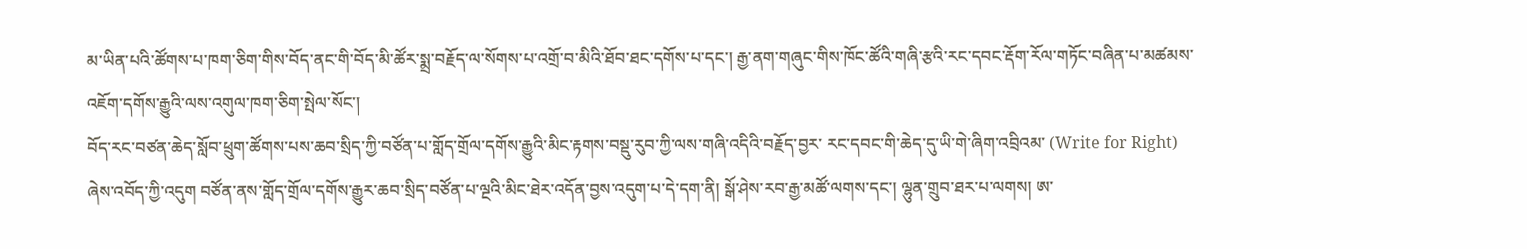མ་ཡིན་པའི་ཚོགས་པ་ཁག་ཅིག་གིས་བོད་ནང་གི་བོད་མི་ཚོར་སྨྲ་བརྗོད་ལ་སོགས་པ་འགྲོ་བ་མིའི་ཐོབ་ཐང་དགོས་པ་དང་། རྒྱ་ནག་གཞུང་གིས་ཁོང་ཚོའི་གཞི་རྩའི་རང་དབང་རྡོག་རོལ་གཏོང་བཞིན་པ་མཚམས་འཇོག་དགོས་རྒྱུའི་ལས་འགུལ་ཁག་ཅིག་སྤེལ་སོང་།
བོད་རང་བཙན་ཆེད་སློབ་ཕྲུག་ཚོགས་པས་ཆབ་སྲིད་ཀྱི་བཙོན་པ་གློད་གྲོལ་དགོས་རྒྱུའི་མིང་རྟགས་བསྡུ་རུབ་ཀྱི་ལས་གཞི་འདིའི་བརྗོད་བྱར་ རང་དབང་གི་ཆེད་དུ་ཡི་གེ་ཞིག་འབྲིའམ་ (Write for Right) ཞེས་འབོད་ཀྱི་འདུག བཙོན་ནས་གློད་གྲོལ་དགོས་རྒྱུར་ཆབ་སྲིད་བཙོན་པ་ལྔའི་མིང་ཐེར་འདོན་བྱས་འདུག་པ་དེ་དག་ནི། སྒོ་ཤེས་རབ་རྒྱ་མཚོ་ལགས་དང་། ལྷུན་གྲུབ་ཐར་པ་ལགས། ཨ་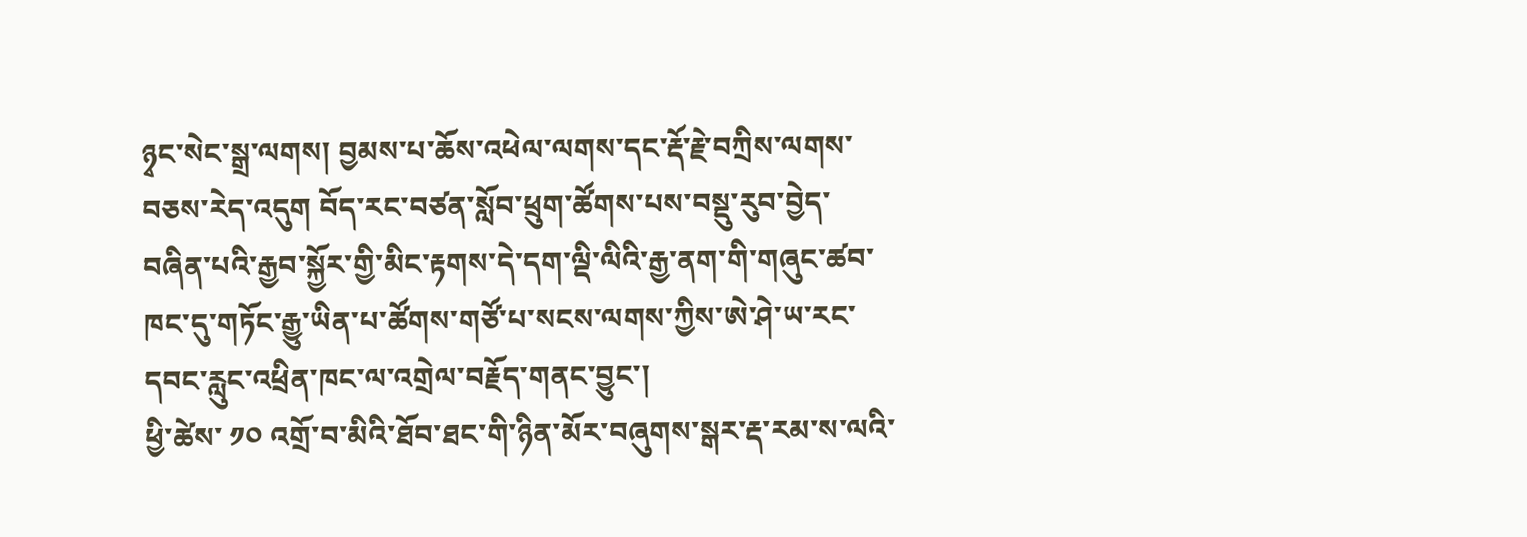ཉྭང་སེང་སྒྲ་ལགས། བྱམས་པ་ཆོས་འཕེལ་ལགས་དང་རྡོ་རྗེ་བཀྲིས་ལགས་བཅས་རེད་འདུག བོད་རང་བཙན་སློབ་ཕྲུག་ཚོགས་པས་བསྡུ་རུབ་བྱེད་བཞིན་པའི་རྒྱབ་སྐྱོར་གྱི་མིང་རྟགས་དེ་དག་ལྡི་ལིའི་རྒྱ་ནག་གི་གཞུང་ཚབ་ཁང་དུ་གཏོང་རྒྱུ་ཡིན་པ་ཚོགས་གཙོ་པ་སངས་ལགས་ཀྱིས་ཨེ་ཤེ་ཡ་རང་དབང་རླུང་འཕྲིན་ཁང་ལ་འགྲེལ་བརྗོད་གནང་བྱུང་།
ཕྱི་ཚེས་ ༡༠ འགྲོ་བ་མིའི་ཐོབ་ཐང་གི་ཉིན་མོར་བཞུགས་སྒར་རྡ་རམ་ས་ལའི་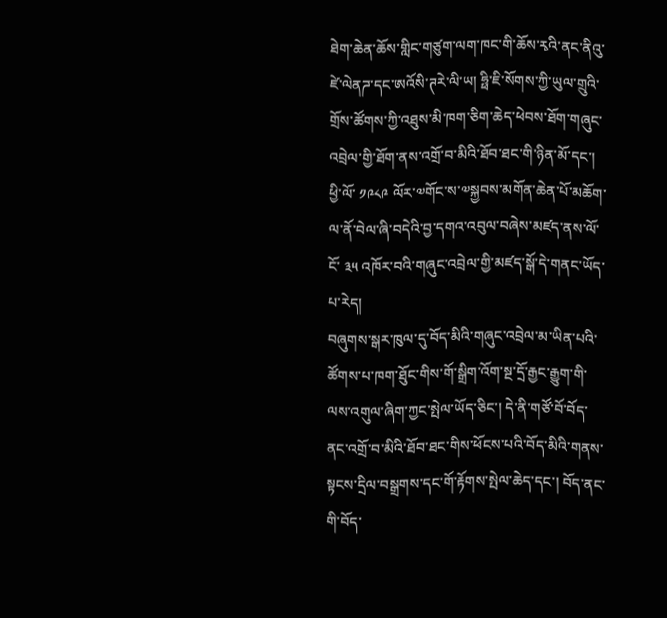ཐེག་ཆེན་ཆོས་གླིང་གཙུག་ལག་ཁང་གི་ཆོས་རྭའི་ནང་ནིའུ་ཛེ་ལེནཌ་དང་ཨའོསི་ཊརེ་ལི་ཡ། ཧྥི་ཇི་སོགས་ཀྱི་ཡུལ་གྲུའི་གྲོས་ཚོགས་ཀྱི་འཐུས་མི་ཁག་ཅིག་ཆེད་ཕེབས་ཐོག་གཞུང་འབྲེལ་གྱི་ཐོག་ནས་འགྲོ་བ་མིའི་ཐོབ་ཐང་གི་ཉིན་མོ་དང་། ཕྱི་ལོ་ ༡༩༨༩ ལོར་༧གོང་ས་༧སྐྱབས་མགོན་ཆེན་པོ་མཆོག་ལ་ནོ་བེལ་ཞི་བདེའི་བྱ་དགའ་འབུལ་བཞེས་མཛད་ནས་ལོ་ངོ་ ༣༥ འཁོར་བའི་གཞུང་འབྲེལ་གྱི་མཛད་སྒོ་དེ་གནང་ཡོད་པ་རེད།
བཞུགས་སྒར་ཁུལ་དུ་བོད་མིའི་གཞུང་འབྲེལ་མ་ཡིན་པའི་ཚོགས་པ་ཁག་ཐོུང་གིས་གོ་སྒྲིག་འོག་སྔ་དྲོ་རྒྱང་རྒྱུག་གི་ལས་འགུལ་ཞིག་ཀྱང་སྤེལ་ཡོད་ཅིང་། དེ་ནི་གཙོ་བོ་བོད་ནང་འགྲོ་བ་མིའི་ཐོབ་ཐང་གིས་ཕོངས་པའི་བོད་མིའི་གནས་སྟངས་དྲིལ་བསྒྲགས་དང་གོ་རྟོགས་སྤེལ་ཆེད་དང་། བོད་ནང་གི་བོད་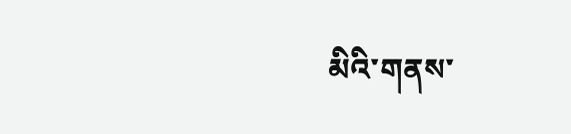མིའི་གནས་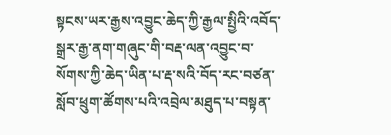སྟངས་ཡར་རྒྱས་འབྱུང་ཆེད་ཀྱི་རྒྱལ་སྤྱིའི་འབོད་སྒྲར་རྒྱ་ནག་གཞུང་གི་བརྡ་ལན་འབྱུང་བ་སོགས་ཀྱི་ཆེད་ཡིན་པ་རྡ་སའི་བོད་རང་བཙན་སློབ་ཕྲུག་ཚོགས་པའི་འབྲེལ་མཐུད་པ་བསྟན་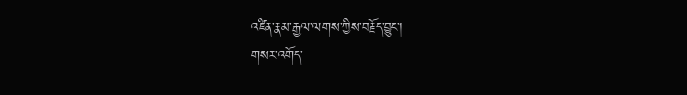འཛིན་རྣམ་རྒྱལ་ལགས་ཀྱིས་བརྗོད་བྱུང་།
གསར་འགོད་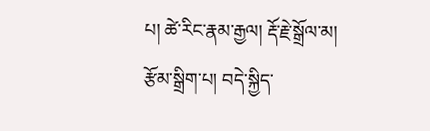པ། ཚེ་རིང་རྣམ་རྒྱལ། རྡོ་རྗེ་སྒྲོལ་མ།
རྩོམ་སྒྲིག་པ། བདེ་སྐྱིད་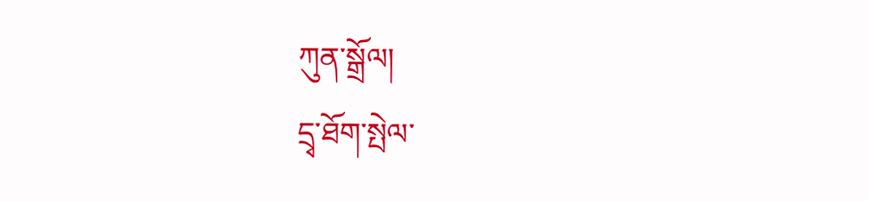ཀུན་སྒྲོལ།
དྲྭ་ཐོག་སྤེལ་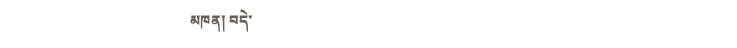མཁན། བདེ་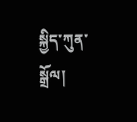སྐྱིད་ཀུན་སྒྲོལ།